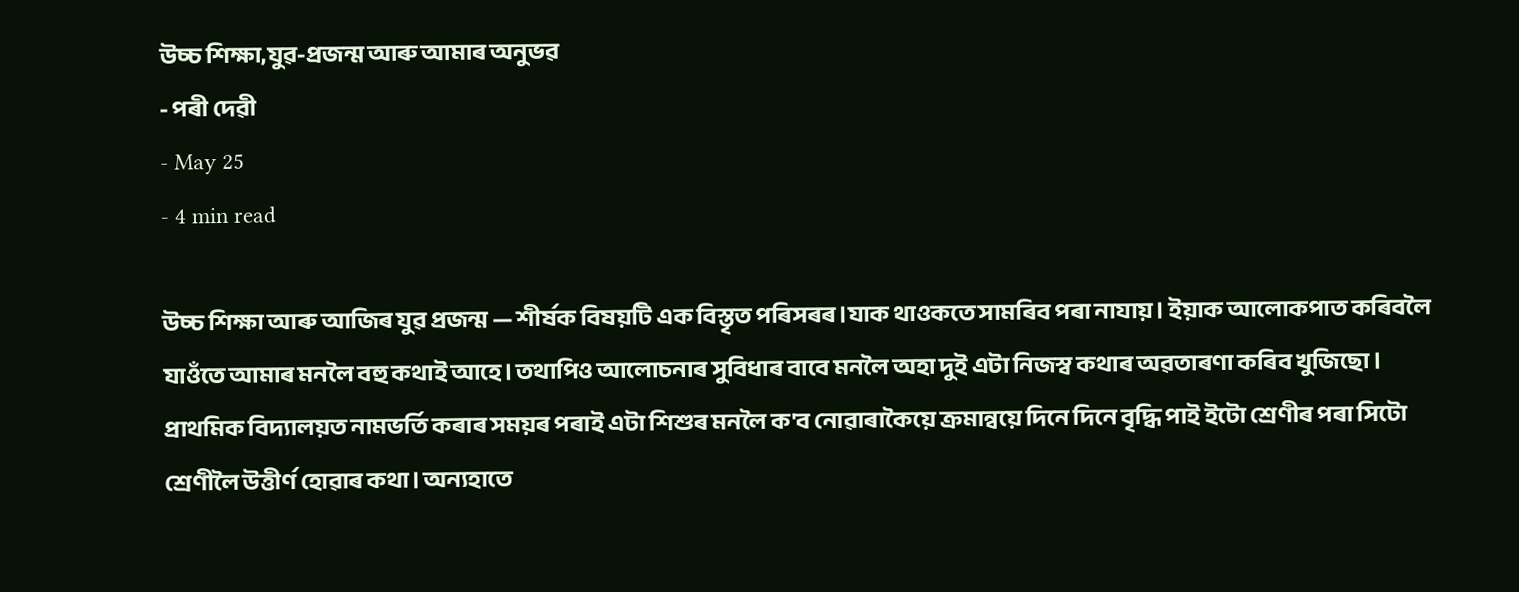উচ্চ শিক্ষা,যুৱ-প্ৰজন্ম আৰু আমাৰ অনুভৱ
- পৰী দেৱী
- May 25
- 4 min read

উচ্চ শিক্ষা আৰু আজিৰ যুৱ প্ৰজন্ম — শীৰ্ষক বিষয়টি এক বিস্তৃত পৰিসৰৰ।যাক থাওকতে সামৰিব পৰা নাযায়। ইয়াক আলোকপাত কৰিবলৈ যাওঁতে আমাৰ মনলৈ বহু কথাই আহে। তথাপিও আলোচনাৰ সুবিধাৰ বাবে মনলৈ অহা দুই এটা নিজস্ব কথাৰ অৱতাৰণা কৰিব খুজিছো । প্ৰাথমিক বিদ্যালয়ত নামভৰ্তি কৰাৰ সময়ৰ পৰাই এটা শিশুৰ মনলৈ ক'ব নোৱাৰাকৈয়ে ক্ৰমান্বয়ে দিনে দিনে বৃদ্ধি পাই ইটো শ্ৰেণীৰ পৰা সিটো শ্ৰেণীলৈ উত্তীৰ্ণ হোৱাৰ কথা। অন্যহাতে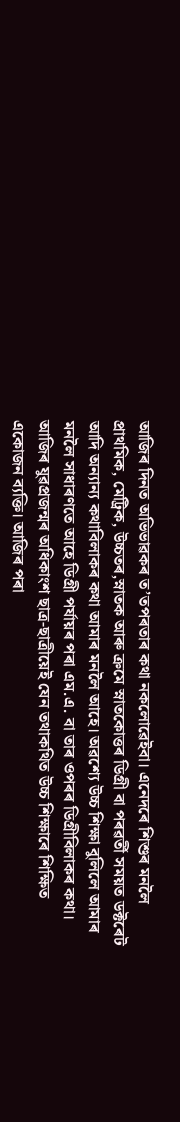আজিৰ দিনত অভিভাৱকৰ ত’তপৰতাৰ কথা নকলোৱেইবা। এনেদৰে শিশুৰ মনলৈ প্ৰাথমিক, মেট্ৰিক, উচ্চতৰ,স্নাতক আৰু ক্ৰমে স্নাতকোত্তৰ ডিগ্ৰী বা পৰৱৰ্তী সময়ত ডক্টৰেট আদি অন্যান্য কথাবিলাকৰ কথা আমাৰ মনলৈ আহে। অৱশ্যে উচ্চ শিক্ষা বুলিলে আমাৰ মনলৈ সাধাৰণতে আহে ডিগ্ৰী পৰ্যায়ৰ পৰা এম.এ. বা তাৰ ওপৰৰ ডিগ্ৰীবিলাকৰ কথা। আজিৰ যুৱপ্ৰজন্মৰ অধিকাংশ ছাত্ৰ-ছাত্ৰীয়েই যেন তথাকথিত উচ্চ শিক্ষাৰে শিক্ষিত একোজন ব্যক্তি। আজিৰ পৰা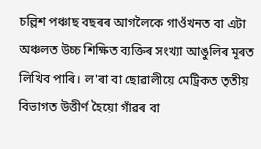চল্লিশ পঞ্চাছ বছৰৰ আগলৈকে গাওঁখনত বা এটা অঞ্চলত উচ্চ শিক্ষিত ব্যক্তিৰ সংখ্যা আঙুলিৰ মূৰত লিখিব পাৰি। ল'ৰা বা ছোৱালীয়ে মেট্ৰিকত তৃতীয় বিভাগত উত্তীৰ্ণ হৈয়ো গাঁৱৰ বা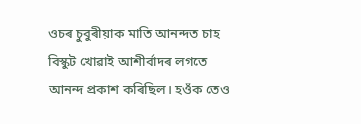ওচৰ চুবুৰীয়াক মাতি আনন্দত চাহ বিস্কুট খোৱাই আশীৰ্বাদৰ লগতে আনন্দ প্ৰকাশ কৰিছিল। হওঁক তেও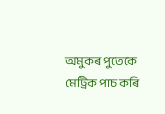অমুকৰ পুতেকে মেট্ৰিক পাচ কৰি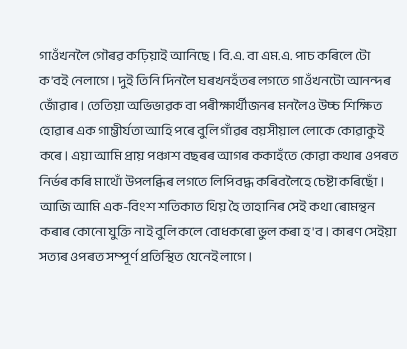গাওঁখনলৈ গৌৰৱ কঢ়িয়াই আনিছে। বি.এ. বা এম.এ. পাচ কৰিলে টো ক'বই নেলাগে। দুই তিনি দিনলৈ ঘৰখনহঁতৰ লগতে গাওঁখনটো আনন্দৰ জোঁৱাৰ। তেতিয়া অভিভাৱক বা পৰীক্ষাৰ্থীজনৰ মনলৈও উচ্চ শিক্ষিত হোৱাৰ এক গাম্ভীৰ্যতা আহি পৰে বুলি গাঁৱৰ বয়সীয়াল লোকে কোৱাকুই কৰে। এয়া আমি প্ৰায় পঞ্চাশ বছৰৰ আগৰ ককাহঁতে কোৱা কথাৰ ওপৰত নিৰ্ভৰ কৰি মাথোঁ উপলব্ধিৰ লগতে লিপিবদ্ধ কৰিবলৈহে চেষ্টা কৰিছোঁ। আজি আমি এক-বিংশ শতিকাত থিয় হৈ তাহানিৰ সেই কথা ৰোমন্থন কৰাৰ কোনো যুক্তি নাই বুলি কলে বোধকৰো ভুল কৰা হ'ব। কাৰণ সেইয়া সত্যৰ ওপৰত সম্পূৰ্ণ প্ৰতিস্থিত যেনেই লাগে।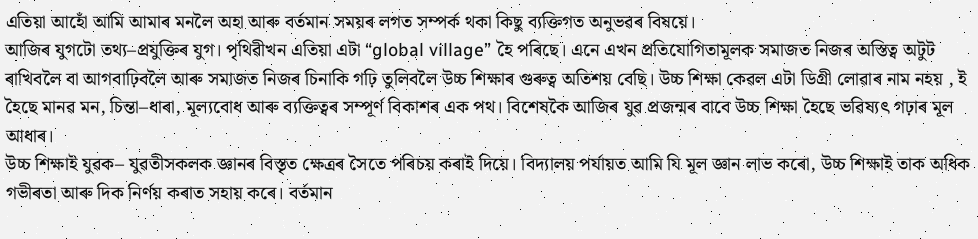এতিয়া আহোঁ আমি আমাৰ মনলৈ অহা আৰু বৰ্তমান সময়ৰ লগত সম্পৰ্ক থকা কিছু ব্যক্তিগত অনুভৱৰ বিষয়ে।
আজিৰ যুগটো তথ্য–প্ৰযুক্তিৰ যুগ। পৃথিৱীখন এতিয়া এটা “global village” হৈ পৰিছে। এনে এখন প্ৰতিযোগিতামূলক সমাজত নিজৰ অস্তিত্ব অটুট ৰাখিবলৈ বা আগবাঢ়িবলৈ আৰু সমাজত নিজৰ চিনাকি গঢ়ি তুলিবলৈ উচ্চ শিক্ষাৰ গুৰুত্ব অতিশয় বেছি। উচ্চ শিক্ষা কেৱল এটা ডিগ্ৰী লোৱাৰ নাম নহয় , ই হৈছে মানৱ মন, চিন্তা–ধাৰা, মূল্যবোধ আৰু ব্যক্তিত্বৰ সম্পূৰ্ণ বিকাশৰ এক পথ। বিশেষকৈ আজিৰ যুৱ প্ৰজন্মৰ বাবে উচ্চ শিক্ষা হৈছে ভৱিষ্যৎ গঢ়াৰ মূল আধাৰ।
উচ্চ শিক্ষাই যুৱক– যুৱতীসকলক জ্ঞানৰ বিস্তৃত ক্ষেত্ৰৰ সৈতে পৰিচয় কৰাই দিয়ে। বিদ্যালয় পৰ্যায়ত আমি যি মূল জ্ঞান লাভ কৰো, উচ্চ শিক্ষাই তাক অধিক গভীৰতা আৰু দিক নিৰ্ণয় কৰাত সহায় কৰে। বৰ্তমান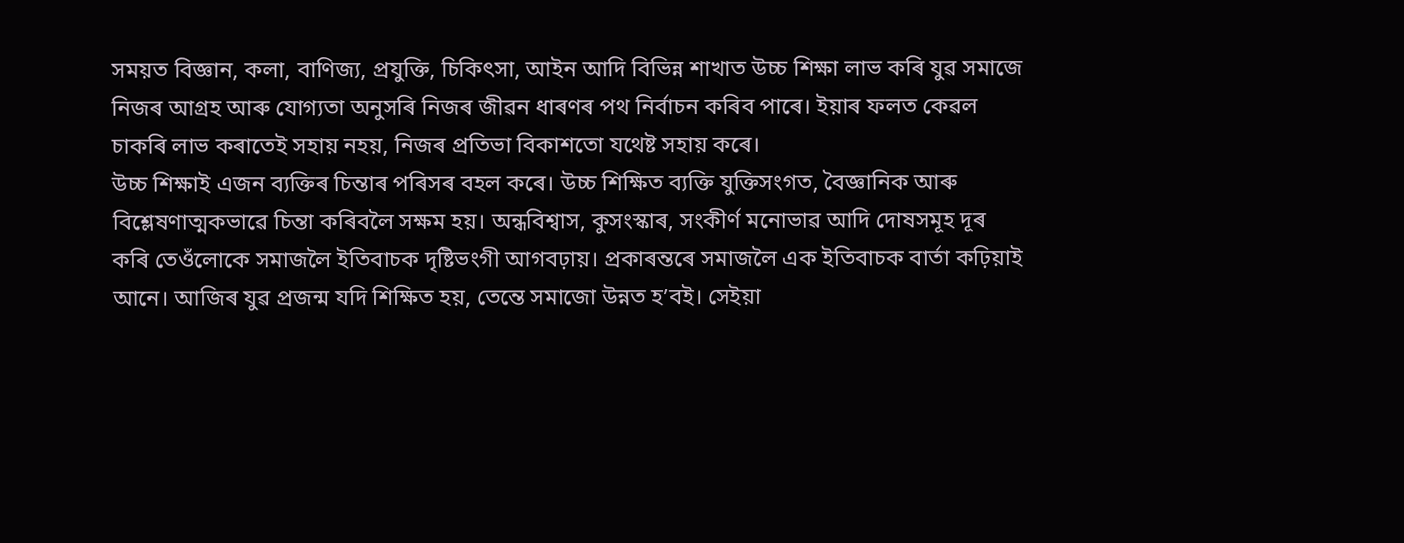সময়ত বিজ্ঞান, কলা, বাণিজ্য, প্ৰযুক্তি, চিকিৎসা, আইন আদি বিভিন্ন শাখাত উচ্চ শিক্ষা লাভ কৰি যুৱ সমাজে নিজৰ আগ্ৰহ আৰু যোগ্যতা অনুসৰি নিজৰ জীৱন ধাৰণৰ পথ নিৰ্বাচন কৰিব পাৰে। ইয়াৰ ফলত কেৱল চাকৰি লাভ কৰাতেই সহায় নহয়, নিজৰ প্ৰতিভা বিকাশতো যথেষ্ট সহায় কৰে।
উচ্চ শিক্ষাই এজন ব্যক্তিৰ চিন্তাৰ পৰিসৰ বহল কৰে। উচ্চ শিক্ষিত ব্যক্তি যুক্তিসংগত, বৈজ্ঞানিক আৰু বিশ্লেষণাত্মকভাৱে চিন্তা কৰিবলৈ সক্ষম হয়। অন্ধবিশ্বাস, কুসংস্কাৰ, সংকীর্ণ মনোভাৱ আদি দোষসমূহ দূৰ কৰি তেওঁলোকে সমাজলৈ ইতিবাচক দৃষ্টিভংগী আগবঢ়ায়। প্ৰকাৰন্তৰে সমাজলৈ এক ইতিবাচক বাৰ্তা কঢ়িয়াই আনে। আজিৰ যুৱ প্ৰজন্ম যদি শিক্ষিত হয়, তেন্তে সমাজো উন্নত হ’বই। সেইয়া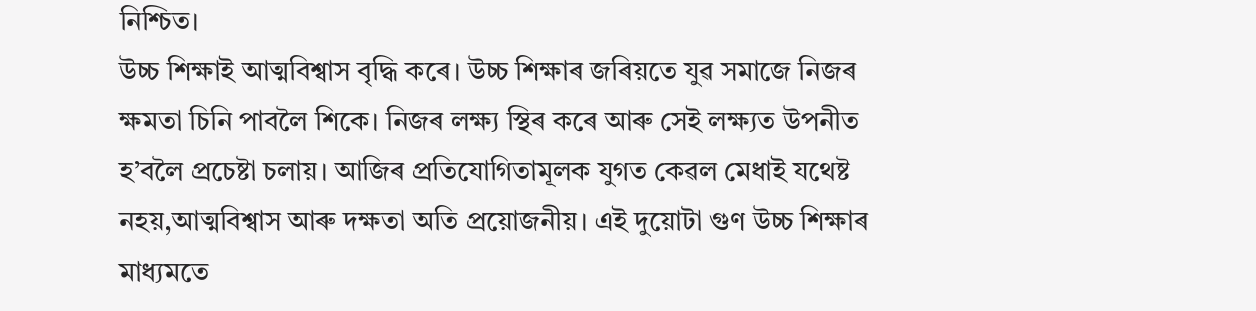নিশ্চিত।
উচ্চ শিক্ষাই আত্মবিশ্বাস বৃদ্ধি কৰে। উচ্চ শিক্ষাৰ জৰিয়তে যুৱ সমাজে নিজৰ ক্ষমতা চিনি পাবলৈ শিকে। নিজৰ লক্ষ্য স্থিৰ কৰে আৰু সেই লক্ষ্যত উপনীত হ’বলৈ প্ৰচেষ্টা চলায়। আজিৰ প্ৰতিযোগিতামূলক যুগত কেৱল মেধাই যথেষ্ট নহয়,আত্মবিশ্বাস আৰু দক্ষতা অতি প্ৰয়োজনীয়। এই দুয়োটা গুণ উচ্চ শিক্ষাৰ মাধ্যমতে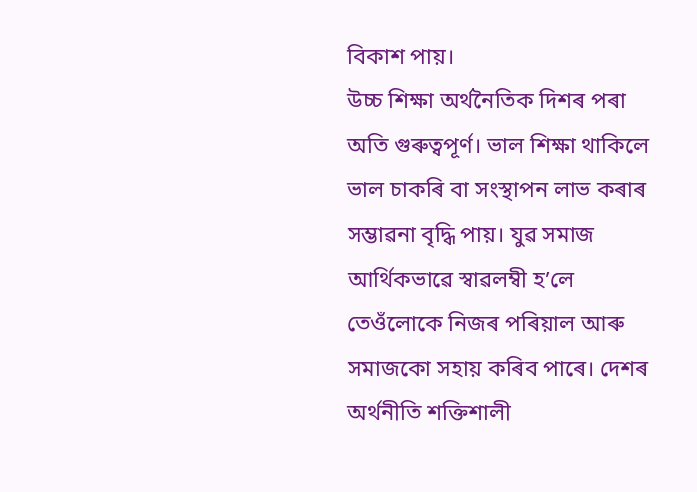বিকাশ পায়।
উচ্চ শিক্ষা অৰ্থনৈতিক দিশৰ পৰা অতি গুৰুত্বপূৰ্ণ। ভাল শিক্ষা থাকিলে ভাল চাকৰি বা সংস্থাপন লাভ কৰাৰ সম্ভাৱনা বৃদ্ধি পায়। যুৱ সমাজ আৰ্থিকভাৱে স্বাৱলম্বী হ’লে তেওঁলোকে নিজৰ পৰিয়াল আৰু সমাজকো সহায় কৰিব পাৰে। দেশৰ অৰ্থনীতি শক্তিশালী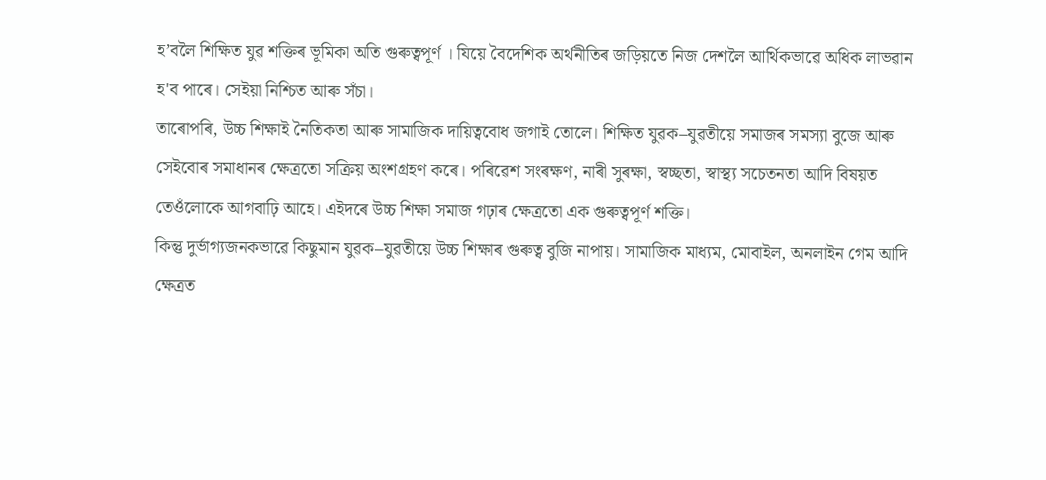হ’বলৈ শিক্ষিত যুৱ শক্তিৰ ভূমিকা অতি গুৰুত্বপূৰ্ণ । যিয়ে বৈদেশিক অৰ্থনীতিৰ জড়িয়তে নিজ দেশলৈ আৰ্থিকভাৱে অধিক লাভৱান হ'ব পাৰে। সেইয়া নিশ্চিত আৰু সঁচা।
তাৰোপৰি, উচ্চ শিক্ষাই নৈতিকতা আৰু সামাজিক দায়িত্ববোধ জগাই তোলে। শিক্ষিত যুৱক–যুৱতীয়ে সমাজৰ সমস্যা বুজে আৰু সেইবোৰ সমাধানৰ ক্ষেত্ৰতো সক্ৰিয় অংশগ্ৰহণ কৰে। পৰিৱেশ সংৰক্ষণ, নাৰী সুৰক্ষা, স্বচ্ছতা, স্বাস্থ্য সচেতনতা আদি বিষয়ত তেওঁলোকে আগবাঢ়ি আহে। এইদৰে উচ্চ শিক্ষা সমাজ গঢ়াৰ ক্ষেত্ৰতো এক গুৰুত্বপূৰ্ণ শক্তি।
কিন্তু দুৰ্ভাগ্যজনকভাৱে কিছুমান যুৱক–যুৱতীয়ে উচ্চ শিক্ষাৰ গুৰুত্ব বুজি নাপায়। সামাজিক মাধ্যম, মোবাইল, অনলাইন গেম আদি ক্ষেত্ৰত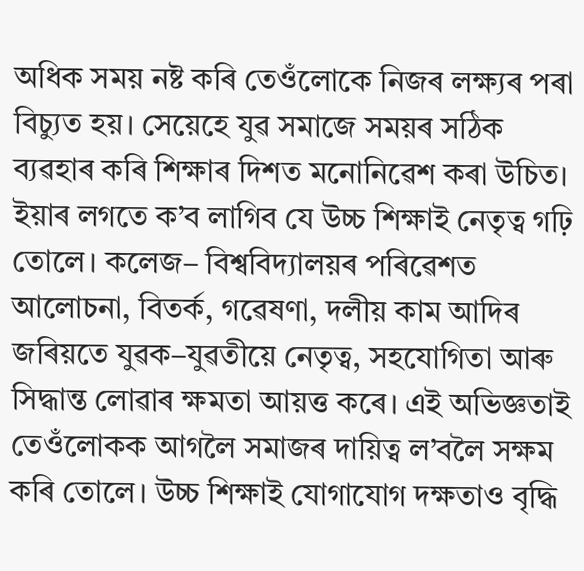অধিক সময় নষ্ট কৰি তেওঁলোকে নিজৰ লক্ষ্যৰ পৰা বিচ্যুত হয়। সেয়েহে যুৱ সমাজে সময়ৰ সঠিক ব্যৱহাৰ কৰি শিক্ষাৰ দিশত মনোনিৱেশ কৰা উচিত। ইয়াৰ লগতে ক’ব লাগিব যে উচ্চ শিক্ষাই নেতৃত্ব গঢ়ি তোলে। কলেজ– বিশ্ববিদ্যালয়ৰ পৰিৱেশত আলোচনা, বিতৰ্ক, গৱেষণা, দলীয় কাম আদিৰ জৰিয়তে যুৱক–যুৱতীয়ে নেতৃত্ব, সহযোগিতা আৰু সিদ্ধান্ত লোৱাৰ ক্ষমতা আয়ত্ত কৰে। এই অভিজ্ঞতাই তেওঁলোকক আগলৈ সমাজৰ দায়িত্ব ল’বলৈ সক্ষম কৰি তোলে। উচ্চ শিক্ষাই যোগাযোগ দক্ষতাও বৃদ্ধি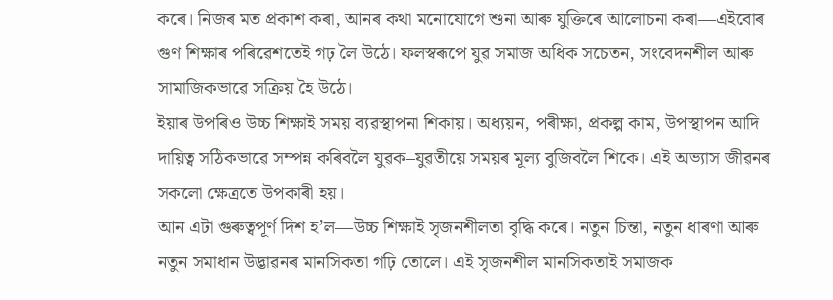কৰে। নিজৰ মত প্ৰকাশ কৰা, আনৰ কথা মনোযোগে শুনা আৰু যুক্তিৰে আলোচনা কৰা—এইবোৰ গুণ শিক্ষাৰ পৰিৱেশতেই গঢ় লৈ উঠে। ফলস্বৰূপে যুৱ সমাজ অধিক সচেতন, সংবেদনশীল আৰু সামাজিকভাৱে সক্ৰিয় হৈ উঠে।
ইয়াৰ উপৰিও উচ্চ শিক্ষাই সময় ব্যৱস্থাপনা শিকায়। অধ্যয়ন, পৰীক্ষা, প্ৰকল্প কাম, উপস্থাপন আদি দায়িত্ব সঠিকভাৱে সম্পন্ন কৰিবলৈ যুৱক–যুৱতীয়ে সময়ৰ মূল্য বুজিবলৈ শিকে। এই অভ্যাস জীৱনৰ সকলো ক্ষেত্ৰতে উপকাৰী হয়।
আন এটা গুৰুত্বপূৰ্ণ দিশ হ’ল—উচ্চ শিক্ষাই সৃজনশীলতা বৃদ্ধি কৰে। নতুন চিন্তা, নতুন ধাৰণা আৰু নতুন সমাধান উদ্ভাৱনৰ মানসিকতা গঢ়ি তোলে। এই সৃজনশীল মানসিকতাই সমাজক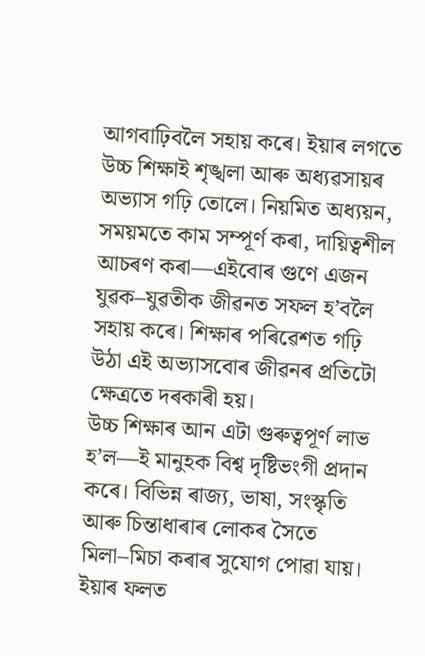আগবাঢ়িবলৈ সহায় কৰে। ইয়াৰ লগতে উচ্চ শিক্ষাই শৃঙ্খলা আৰু অধ্যৱসায়ৰ অভ্যাস গঢ়ি তোলে। নিয়মিত অধ্যয়ন, সময়মতে কাম সম্পূৰ্ণ কৰা, দায়িত্বশীল আচৰণ কৰা—এইবোৰ গুণে এজন যুৱক–যুৱতীক জীৱনত সফল হ’বলৈ সহায় কৰে। শিক্ষাৰ পৰিৱেশত গঢ়ি উঠা এই অভ্যাসবোৰ জীৱনৰ প্ৰতিটো ক্ষেত্ৰতে দৰকাৰী হয়।
উচ্চ শিক্ষাৰ আন এটা গুৰুত্বপূৰ্ণ লাভ হ’ল—ই মানুহক বিশ্ব দৃষ্টিভংগী প্ৰদান কৰে। বিভিন্ন ৰাজ্য, ভাষা, সংস্কৃতি আৰু চিন্তাধাৰাৰ লোকৰ সৈতে মিলা–মিচা কৰাৰ সুযোগ পোৱা যায়। ইয়াৰ ফলত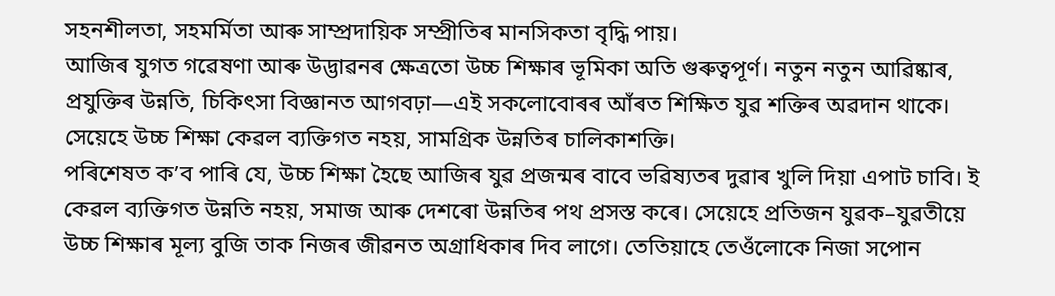সহনশীলতা, সহমর্মিতা আৰু সাম্প্ৰদায়িক সম্প্ৰীতিৰ মানসিকতা বৃদ্ধি পায়।
আজিৰ যুগত গৱেষণা আৰু উদ্ভাৱনৰ ক্ষেত্ৰতো উচ্চ শিক্ষাৰ ভূমিকা অতি গুৰুত্বপূৰ্ণ। নতুন নতুন আৱিষ্কাৰ, প্ৰযুক্তিৰ উন্নতি, চিকিৎসা বিজ্ঞানত আগবঢ়া—এই সকলোবোৰৰ আঁৰত শিক্ষিত যুৱ শক্তিৰ অৱদান থাকে। সেয়েহে উচ্চ শিক্ষা কেৱল ব্যক্তিগত নহয়, সামগ্ৰিক উন্নতিৰ চালিকাশক্তি।
পৰিশেষত ক’ব পাৰি যে, উচ্চ শিক্ষা হৈছে আজিৰ যুৱ প্ৰজন্মৰ বাবে ভৱিষ্যতৰ দুৱাৰ খুলি দিয়া এপাট চাবি। ই কেৱল ব্যক্তিগত উন্নতি নহয়, সমাজ আৰু দেশৰো উন্নতিৰ পথ প্ৰসস্ত কৰে। সেয়েহে প্ৰতিজন যুৱক–যুৱতীয়ে উচ্চ শিক্ষাৰ মূল্য বুজি তাক নিজৰ জীৱনত অগ্ৰাধিকাৰ দিব লাগে। তেতিয়াহে তেওঁলোকে নিজা সপোন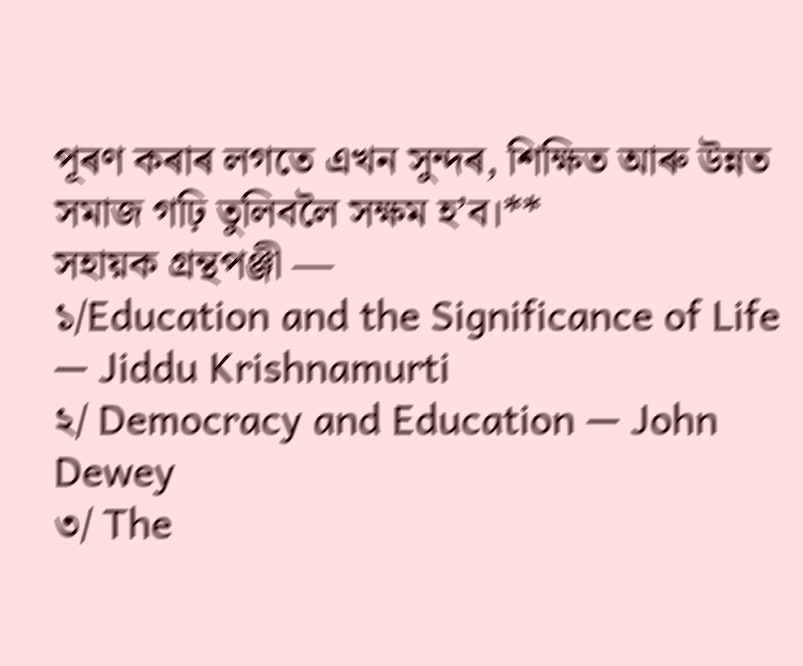পূৰণ কৰাৰ লগতে এখন সুন্দৰ, শিক্ষিত আৰু উন্নত সমাজ গঢ়ি তুলিবলৈ সক্ষম হ’ব।**
সহায়ক গ্ৰন্থপঞ্জী —
১/Education and the Significance of Life — Jiddu Krishnamurti
২/ Democracy and Education — John Dewey
৩/ The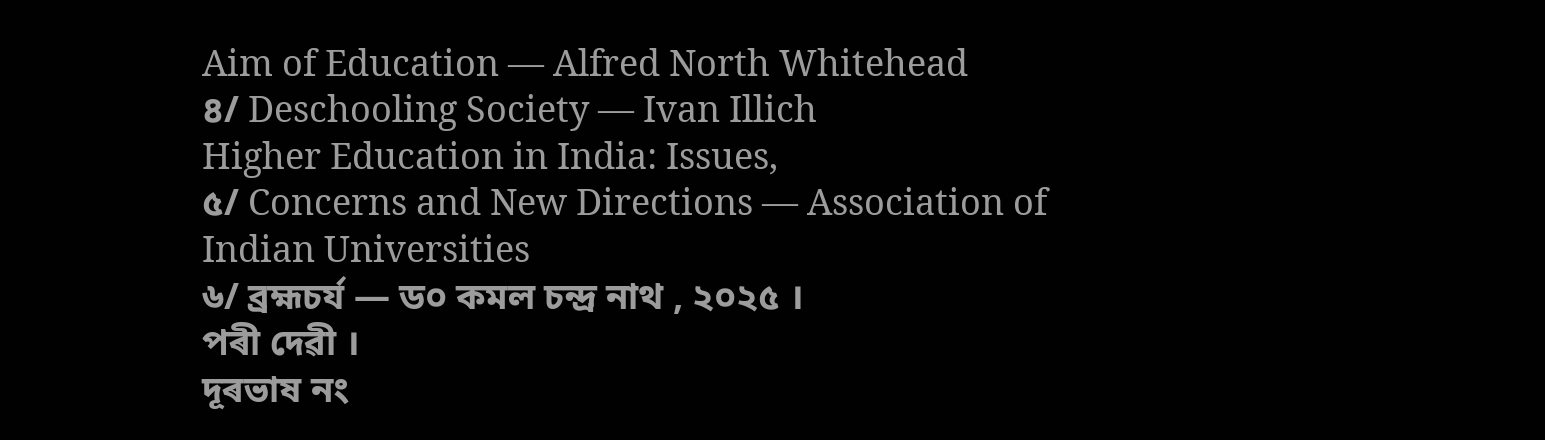Aim of Education — Alfred North Whitehead
৪/ Deschooling Society — Ivan Illich
Higher Education in India: Issues,
৫/ Concerns and New Directions — Association of Indian Universities
৬/ ব্ৰহ্মচৰ্য — ড০ কমল চন্দ্ৰ নাথ , ২০২৫ ।
পৰী দেৱী ।
দূৰভাষ নং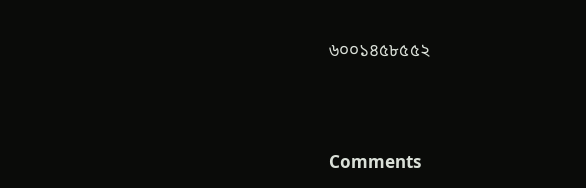৬০০১৪৫৮৫৫২





Comments